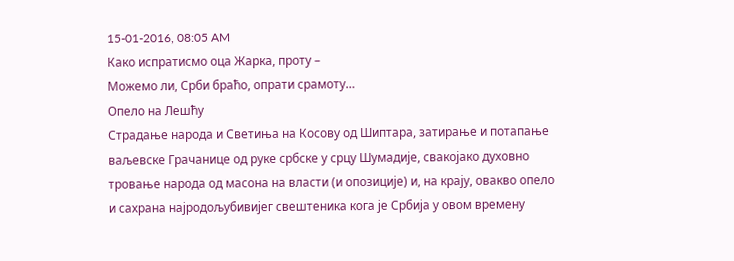15-01-2016, 08:05 AM
Како испратисмо оца Жарка, проту –
Можемо ли, Срби браћо, опрати срамоту…
Опело на Лешћу
Страдање народа и Светиња на Косову од Шиптара, затирање и потапање ваљевске Грачанице од руке србске у срцу Шумадије, свакојако духовно тровање народа од масона на власти (и опозиције) и, на крају, овакво опело и сахрана најродољубивијег свештеника кога је Србија у овом времену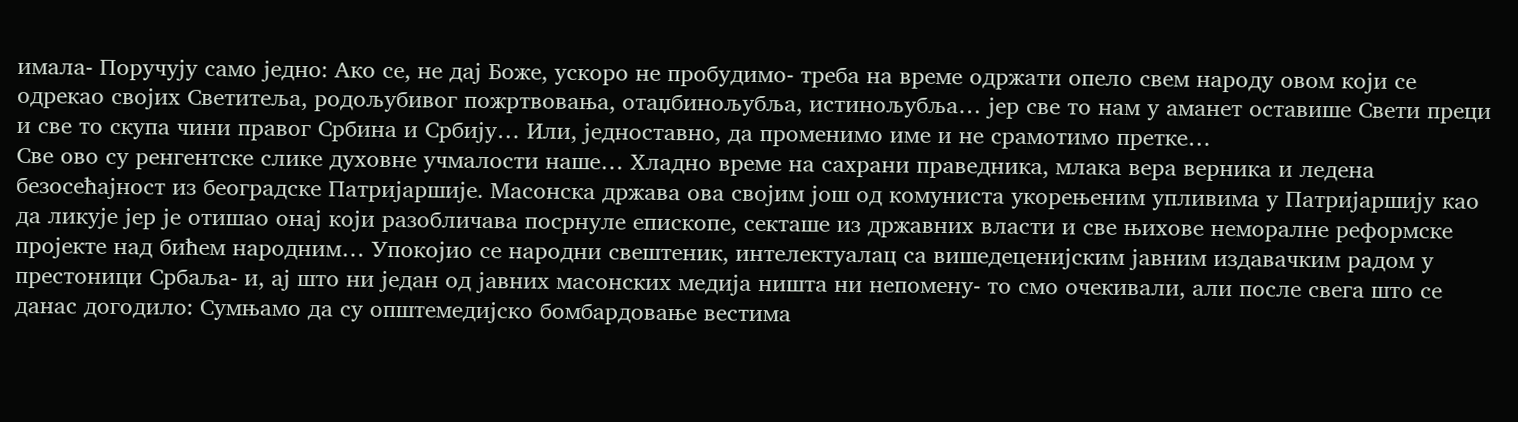имала- Поручују само једно: Ако се, не дај Боже, ускоро не пробудимо- треба на време одржати опело свем народу овом који се одрекао својих Светитеља, родољубивог пожртвовања, отаџбинољубља, истинољубља… јер све то нам у аманет оставише Свети преци и све то скупа чини правог Србина и Србију… Или, једноставно, да променимо име и не срамотимо претке…
Све ово су ренгентске слике духовне учмалости наше… Хладно време на сахрани праведника, млака вера верника и ледена безосећајност из београдске Патријаршије. Масонска држава ова својим још од комуниста укорењеним упливима у Патријаршију као да ликује јер је отишао онај који разобличава посрнуле епископе, секташе из државних власти и све њихове неморалне реформске пројекте над бићем народним… Упокојио се народни свештеник, интелектуалац са вишедеценијским јавним издавачким радом у престоници Србаља- и, ај што ни један од јавних масонских медија ништа ни непомену- то смо очекивали, али после свега што се данас догодило: Сумњамо да су општемедијско бомбардовање вестима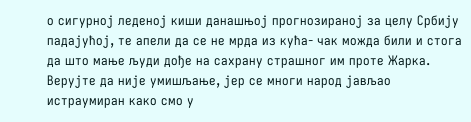о сигурној леденој киши данашњој прогнозираној за целу Србију падајућој, те апели да се не мрда из кућа- чак можда били и стога да што мање људи дође на сахрану страшног им проте Жарка. Верујте да није умишљање, јер се многи народ јављао истраумиран како смо у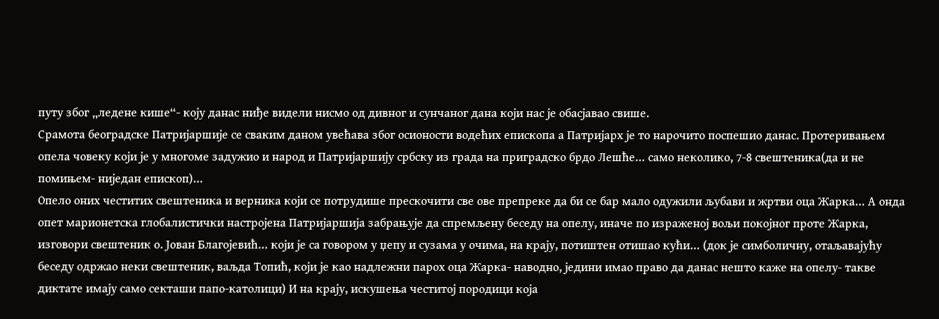путу због „ледене кише“- коју данас ниђе видели нисмо од дивног и сунчаног дана који нас је обасјавао свише.
Срамота београдске Патријаршије се сваким даном увећава због осионости водећих епископа а Патријарх је то нарочито поспешио данас. Протеривањем опела човеку који је у многоме задужио и народ и Патријаршију србску из града на приградско брдо Лешће… само неколико, 7-8 свештеника(да и не помињем- ниједан епископ)…
Опело оних честитих свештеника и верника који се потрудише прескочити све ове препреке да би се бар мало одужили љубави и жртви оца Жарка… А онда опет марионетска глобалистички настројена Патријаршија забрањује да спремљену беседу на опелу, иначе по израженој вољи покојног проте Жарка, изговори свештеник о. Јован Благојевић… који је са говором у џепу и сузама у очима, на крају, потиштен отишао кући… (док је симболичну, отаљавајућу беседу одржао неки свештеник, ваљда Топић, који је као надлежни парох оца Жарка- наводно, једини имао право да данас нешто каже на опелу- такве диктате имају само секташи папо-католици) И на крају, искушења честитој породици која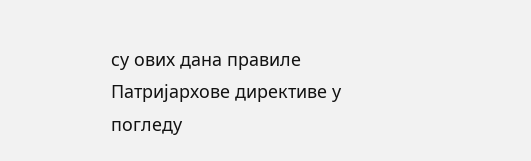су ових дана правиле Патријархове директиве у погледу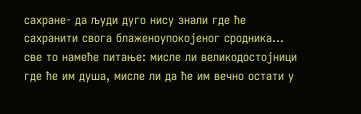сахране- да људи дуго нису знали где ће сахранити свога блаженоупокојеног сродника… све то намеће питање: мисле ли великодостојници где ће им душа, мисле ли да ће им вечно остати у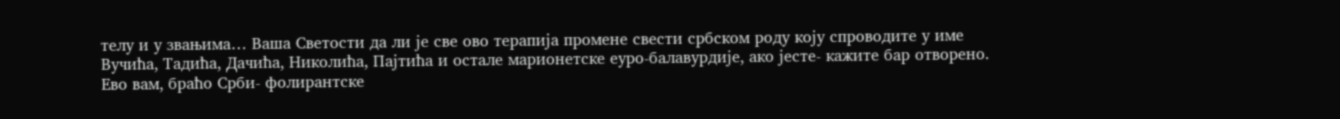телу и у звањима… Ваша Светости да ли је све ово терапија промене свести србском роду коју спроводите у име Вучића, Тадића, Дачића, Николића, Пајтића и остале марионетске еуро-балавурдије, ако јесте- кажите бар отворено.
Ево вам, браћо Срби- фолирантске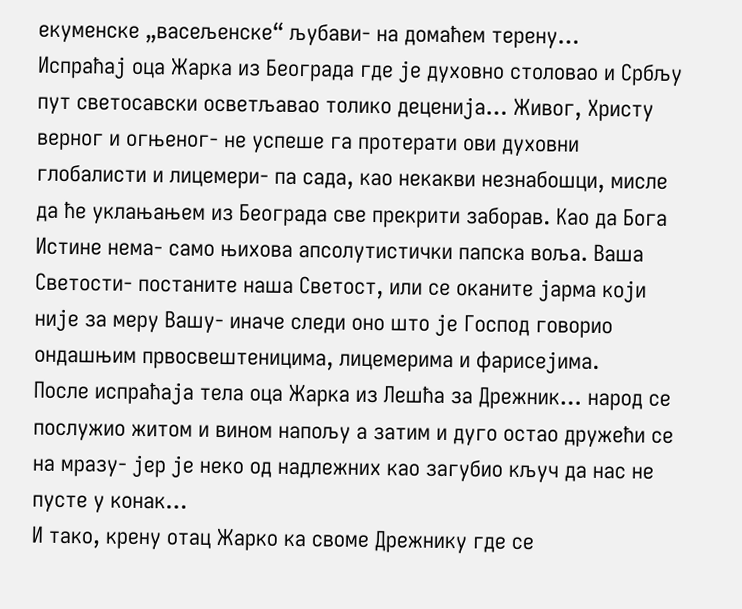екуменске „васељенске“ љубави- на домаћем терену…
Испраћај оца Жарка из Београда где је духовно столовао и Србљу пут светосавски осветљавао толико деценија… Живог, Христу верног и огњеног- не успеше га протерати ови духовни глобалисти и лицемери- па сада, као некакви незнабошци, мисле да ће уклањањем из Београда све прекрити заборав. Као да Бога Истине нема- само њихова апсолутистички папска воља. Ваша Светости- постаните наша Светост, или се оканите јарма који није за меру Вашу- иначе следи оно што је Господ говорио ондашњим првосвештеницима, лицемерима и фарисејима.
После испраћаја тела оца Жарка из Лешћа за Дрежник… народ се послужио житом и вином напољу а затим и дуго остао дружећи се на мразу- јер је неко од надлежних као загубио кључ да нас не пусте у конак…
И тако, крену отац Жарко ка своме Дрежнику где се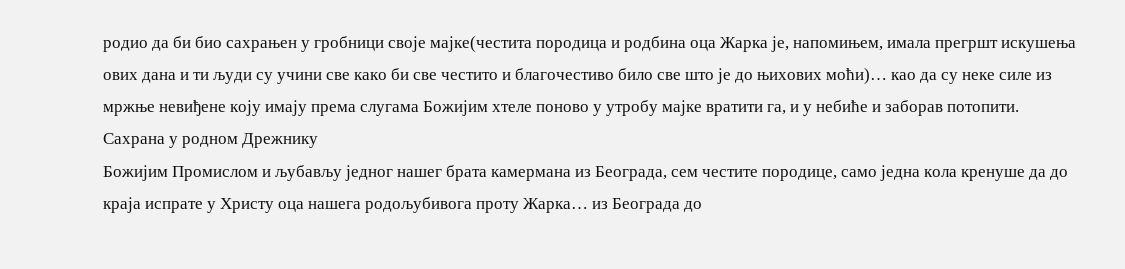родио да би био сахрањен у гробници своје мајке(честита породица и родбина оца Жарка је, напомињем, имала прегршт искушења ових дана и ти људи су учини све како би све честито и благочестиво било све што је до њихових моћи)… као да су неке силе из мржње невиђене коју имају према слугама Божијим хтеле поново у утробу мајке вратити га, и у небиће и заборав потопити.
Сахрана у родном Дрежнику
Божијим Промислом и љубављу једног нашег брата камермана из Београда, сем честите породице, само једна кола кренуше да до краја испрате у Христу оца нашега родољубивога проту Жарка… из Београда до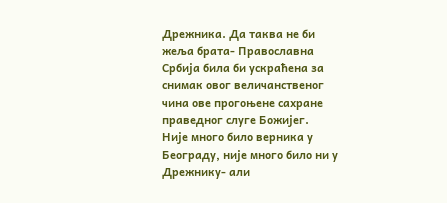Дрежника. Да таква не би жеља брата- Православна Србија била би ускраћена за снимак овог величанственог чина ове прогоњене сахране праведног слуге Божијег.
Није много било верника у Београду, није много било ни у Дрежнику- али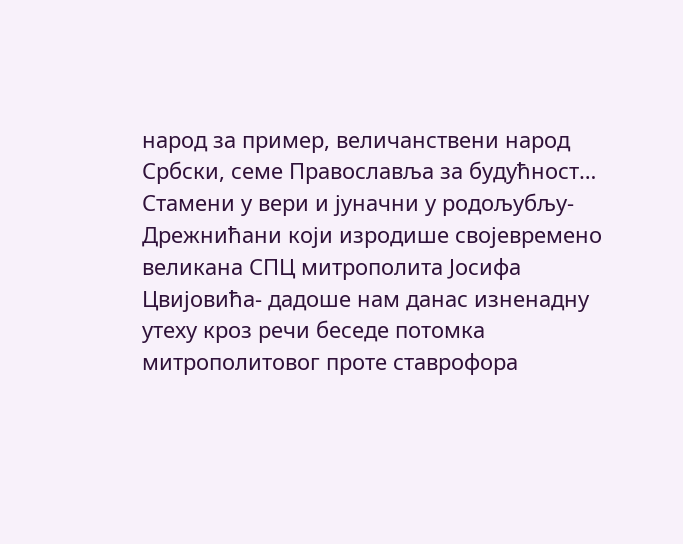народ за пример, величанствени народ Србски, семе Православља за будућност… Стамени у вери и јуначни у родољубљу- Дрежнићани који изродише својевремено великана СПЦ митрополита Јосифа Цвијовића- дадоше нам данас изненадну утеху кроз речи беседе потомка митрополитовог проте ставрофора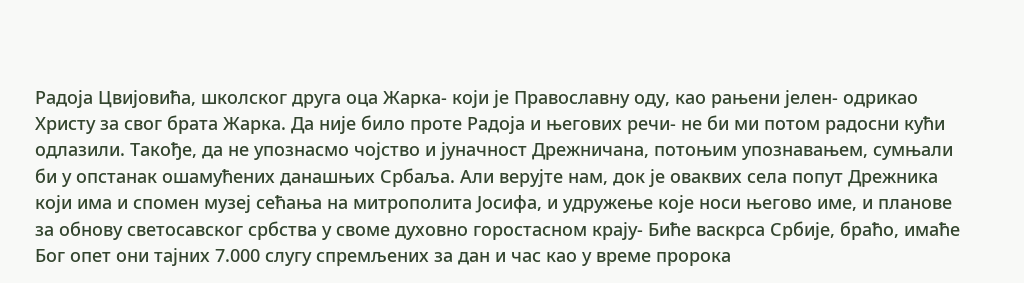Радоја Цвијовића, школског друга оца Жарка- који је Православну оду, као рањени јелен- одрикао Христу за свог брата Жарка. Да није било проте Радоја и његових речи- не би ми потом радосни кући одлазили. Такође, да не упознасмо чојство и јуначност Дрежничана, потоњим упознавањем, сумњали би у опстанак ошамућених данашњих Србаља. Али верујте нам, док је оваквих села попут Дрежника који има и спомен музеј сећања на митрополита Јосифа, и удружење које носи његово име, и планове за обнову светосавског србства у своме духовно горостасном крају- Биће васкрса Србије, браћо, имаће Бог опет они тајних 7.000 слугу спремљених за дан и час као у време пророка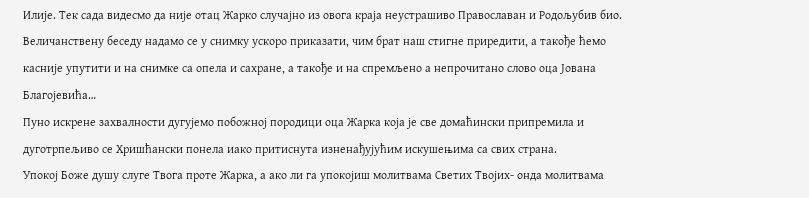Илије. Тек сада видесмо да није отац Жарко случајно из овога краја неустрашиво Православан и Родољубив био. Величанствену беседу надамо се у снимку ускоро приказати, чим брат наш стигне приредити, а такође ћемо касније упутити и на снимке са опела и сахране, а такође и на спремљено а непрочитано слово оца Јована Благојевића…
Пуно искрене захвалности дугујемо побожној породици оца Жарка која је све домаћински припремила и дуготрпељиво се Хришћански понела иако притиснута изненађујућим искушењима са свих страна.
Упокој Боже душу слуге Твога проте Жарка, а ако ли га упокојиш молитвама Светих Твојих- онда молитвама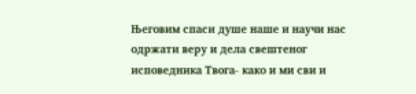Његовим спаси душе наше и научи нас одржати веру и дела свештеног исповедника Твога- како и ми сви и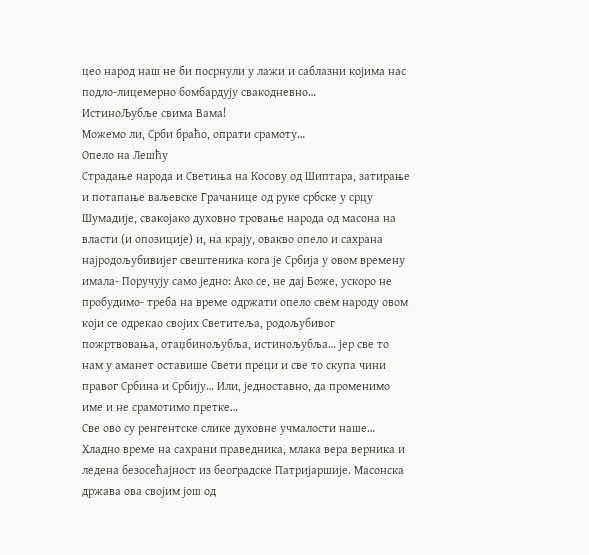цео народ наш не би посрнули у лажи и саблазни којима нас подло-лицемерно бомбардују свакодневно…
ИстиноЉубље свима Вама!
Можемо ли, Срби браћо, опрати срамоту…
Опело на Лешћу
Страдање народа и Светиња на Косову од Шиптара, затирање и потапање ваљевске Грачанице од руке србске у срцу Шумадије, свакојако духовно тровање народа од масона на власти (и опозиције) и, на крају, овакво опело и сахрана најродољубивијег свештеника кога је Србија у овом времену имала- Поручују само једно: Ако се, не дај Боже, ускоро не пробудимо- треба на време одржати опело свем народу овом који се одрекао својих Светитеља, родољубивог пожртвовања, отаџбинољубља, истинољубља… јер све то нам у аманет оставише Свети преци и све то скупа чини правог Србина и Србију… Или, једноставно, да променимо име и не срамотимо претке…
Све ово су ренгентске слике духовне учмалости наше… Хладно време на сахрани праведника, млака вера верника и ледена безосећајност из београдске Патријаршије. Масонска држава ова својим још од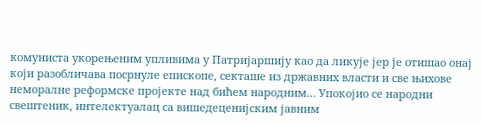комуниста укорењеним упливима у Патријаршију као да ликује јер је отишао онај који разобличава посрнуле епископе, секташе из државних власти и све њихове неморалне реформске пројекте над бићем народним… Упокојио се народни свештеник, интелектуалац са вишедеценијским јавним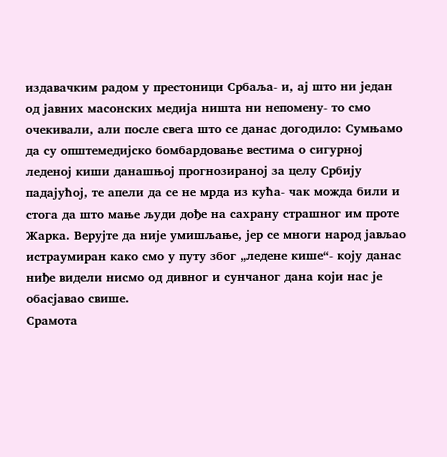издавачким радом у престоници Србаља- и, ај што ни један од јавних масонских медија ништа ни непомену- то смо очекивали, али после свега што се данас догодило: Сумњамо да су општемедијско бомбардовање вестима о сигурној леденој киши данашњој прогнозираној за целу Србију падајућој, те апели да се не мрда из кућа- чак можда били и стога да што мање људи дође на сахрану страшног им проте Жарка. Верујте да није умишљање, јер се многи народ јављао истраумиран како смо у путу због „ледене кише“- коју данас ниђе видели нисмо од дивног и сунчаног дана који нас је обасјавао свише.
Срамота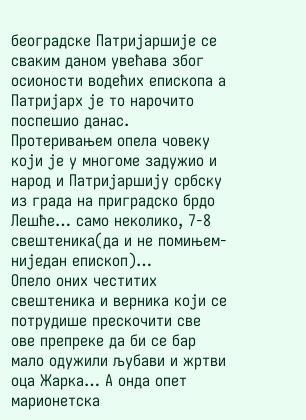београдске Патријаршије се сваким даном увећава због осионости водећих епископа а Патријарх је то нарочито поспешио данас. Протеривањем опела човеку који је у многоме задужио и народ и Патријаршију србску из града на приградско брдо Лешће… само неколико, 7-8 свештеника(да и не помињем- ниједан епископ)…
Опело оних честитих свештеника и верника који се потрудише прескочити све ове препреке да би се бар мало одужили љубави и жртви оца Жарка… А онда опет марионетска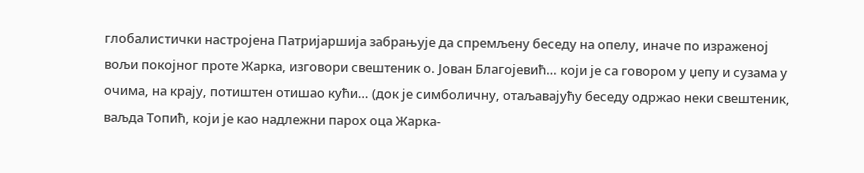глобалистички настројена Патријаршија забрањује да спремљену беседу на опелу, иначе по израженој вољи покојног проте Жарка, изговори свештеник о. Јован Благојевић… који је са говором у џепу и сузама у очима, на крају, потиштен отишао кући… (док је симболичну, отаљавајућу беседу одржао неки свештеник, ваљда Топић, који је као надлежни парох оца Жарка-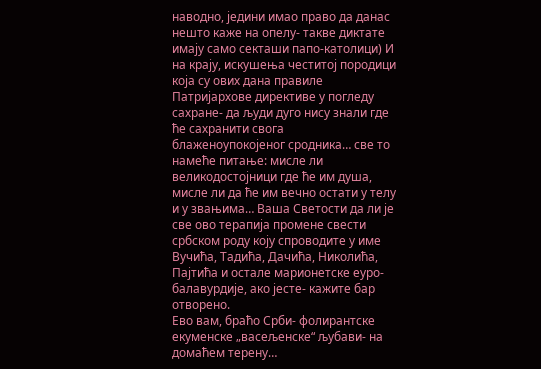наводно, једини имао право да данас нешто каже на опелу- такве диктате имају само секташи папо-католици) И на крају, искушења честитој породици која су ових дана правиле Патријархове директиве у погледу сахране- да људи дуго нису знали где ће сахранити свога блаженоупокојеног сродника… све то намеће питање: мисле ли великодостојници где ће им душа, мисле ли да ће им вечно остати у телу и у звањима… Ваша Светости да ли је све ово терапија промене свести србском роду коју спроводите у име Вучића, Тадића, Дачића, Николића, Пајтића и остале марионетске еуро-балавурдије, ако јесте- кажите бар отворено.
Ево вам, браћо Срби- фолирантске екуменске „васељенске“ љубави- на домаћем терену…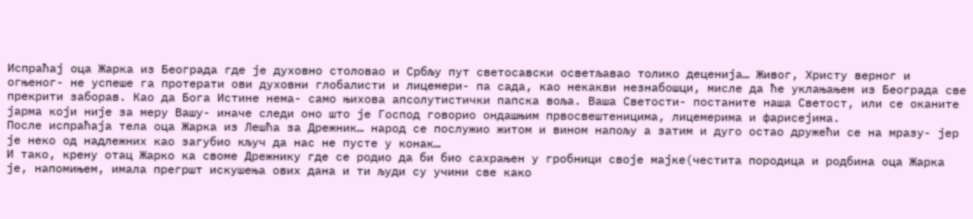Испраћај оца Жарка из Београда где је духовно столовао и Србљу пут светосавски осветљавао толико деценија… Живог, Христу верног и огњеног- не успеше га протерати ови духовни глобалисти и лицемери- па сада, као некакви незнабошци, мисле да ће уклањањем из Београда све прекрити заборав. Као да Бога Истине нема- само њихова апсолутистички папска воља. Ваша Светости- постаните наша Светост, или се оканите јарма који није за меру Вашу- иначе следи оно што је Господ говорио ондашњим првосвештеницима, лицемерима и фарисејима.
После испраћаја тела оца Жарка из Лешћа за Дрежник… народ се послужио житом и вином напољу а затим и дуго остао дружећи се на мразу- јер је неко од надлежних као загубио кључ да нас не пусте у конак…
И тако, крену отац Жарко ка своме Дрежнику где се родио да би био сахрањен у гробници своје мајке(честита породица и родбина оца Жарка је, напомињем, имала прегршт искушења ових дана и ти људи су учини све како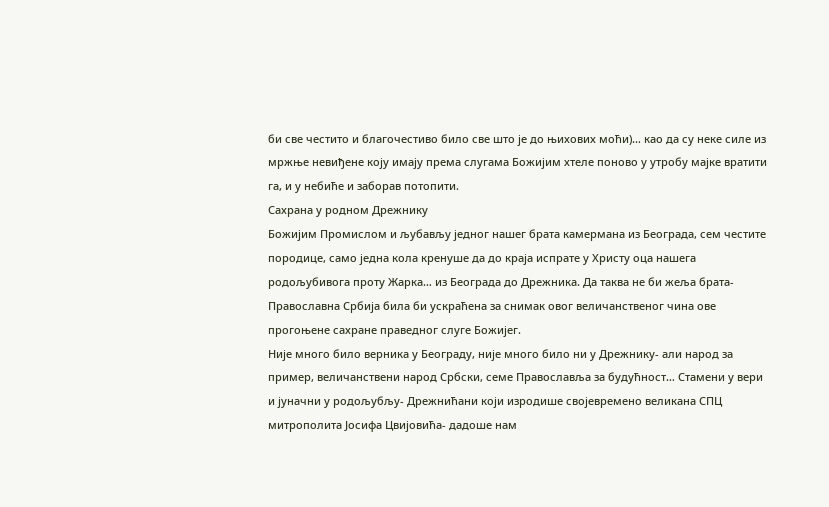би све честито и благочестиво било све што је до њихових моћи)… као да су неке силе из мржње невиђене коју имају према слугама Божијим хтеле поново у утробу мајке вратити га, и у небиће и заборав потопити.
Сахрана у родном Дрежнику
Божијим Промислом и љубављу једног нашег брата камермана из Београда, сем честите породице, само једна кола кренуше да до краја испрате у Христу оца нашега родољубивога проту Жарка… из Београда до Дрежника. Да таква не би жеља брата- Православна Србија била би ускраћена за снимак овог величанственог чина ове прогоњене сахране праведног слуге Божијег.
Није много било верника у Београду, није много било ни у Дрежнику- али народ за пример, величанствени народ Србски, семе Православља за будућност… Стамени у вери и јуначни у родољубљу- Дрежнићани који изродише својевремено великана СПЦ митрополита Јосифа Цвијовића- дадоше нам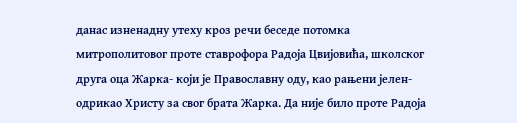данас изненадну утеху кроз речи беседе потомка митрополитовог проте ставрофора Радоја Цвијовића, школског друга оца Жарка- који је Православну оду, као рањени јелен- одрикао Христу за свог брата Жарка. Да није било проте Радоја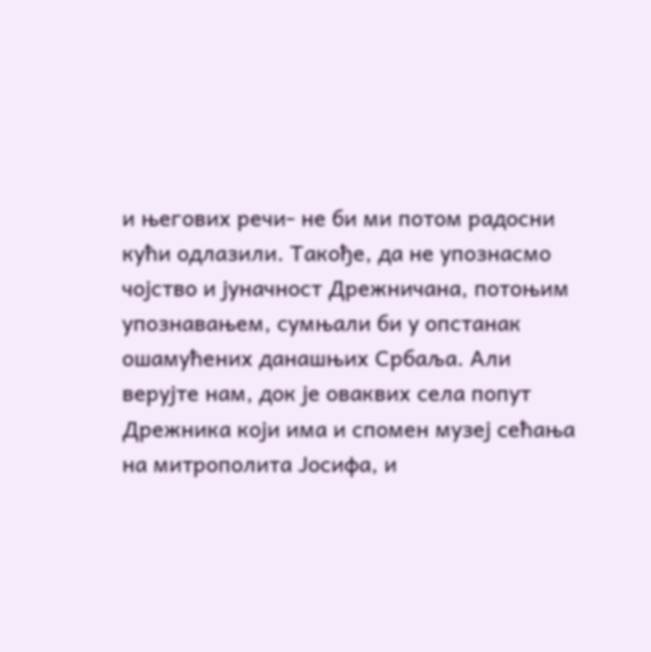и његових речи- не би ми потом радосни кући одлазили. Такође, да не упознасмо чојство и јуначност Дрежничана, потоњим упознавањем, сумњали би у опстанак ошамућених данашњих Србаља. Али верујте нам, док је оваквих села попут Дрежника који има и спомен музеј сећања на митрополита Јосифа, и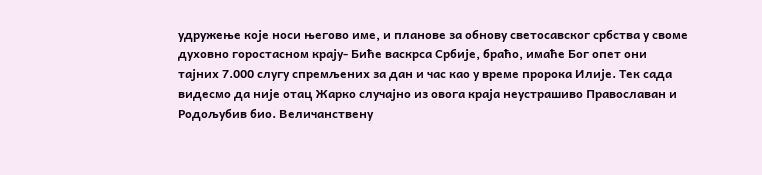удружење које носи његово име, и планове за обнову светосавског србства у своме духовно горостасном крају- Биће васкрса Србије, браћо, имаће Бог опет они тајних 7.000 слугу спремљених за дан и час као у време пророка Илије. Тек сада видесмо да није отац Жарко случајно из овога краја неустрашиво Православан и Родољубив био. Величанствену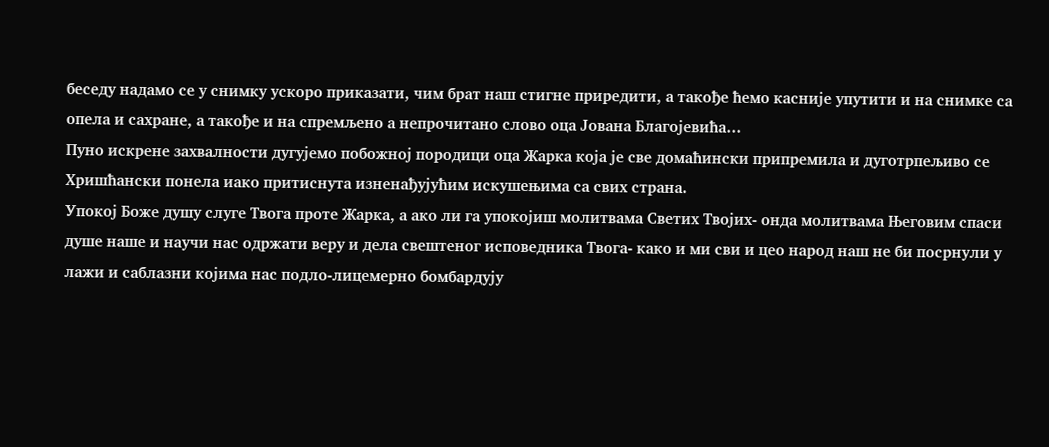беседу надамо се у снимку ускоро приказати, чим брат наш стигне приредити, а такође ћемо касније упутити и на снимке са опела и сахране, а такође и на спремљено а непрочитано слово оца Јована Благојевића…
Пуно искрене захвалности дугујемо побожној породици оца Жарка која је све домаћински припремила и дуготрпељиво се Хришћански понела иако притиснута изненађујућим искушењима са свих страна.
Упокој Боже душу слуге Твога проте Жарка, а ако ли га упокојиш молитвама Светих Твојих- онда молитвама Његовим спаси душе наше и научи нас одржати веру и дела свештеног исповедника Твога- како и ми сви и цео народ наш не би посрнули у лажи и саблазни којима нас подло-лицемерно бомбардују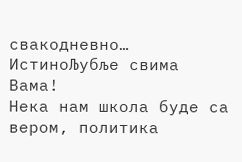свакодневно…
ИстиноЉубље свима Вама!
Нека нам школа буде са вером, политика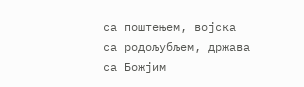са поштењем, војска са родољубљем, држава са Божјим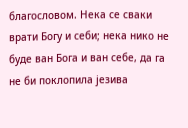благословом. Нека се сваки врати Богу и себи; нека нико не буде ван Бога и ван себе, да га не би поклопила језива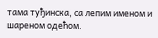тама туђинска, са лепим именом и шареном одећом.